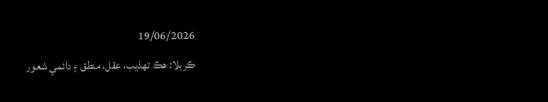19/06/2026
ڪربلا: هڪ تهذيب، عقل، منطق ۽ دائمي شعور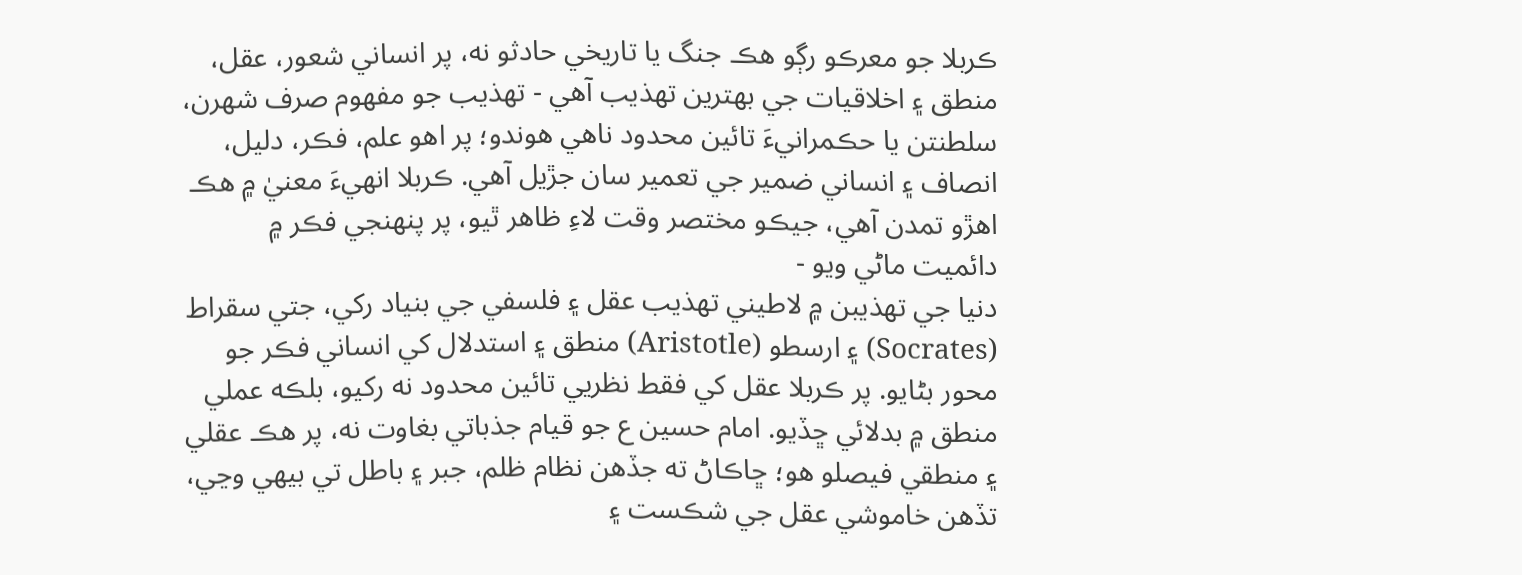ڪربلا جو معرڪو رڳو هڪ جنگ يا تاريخي حادثو نه، پر انساني شعور، عقل، منطق ۽ اخلاقيات جي بھترين تهذيب آهي - تهذيب جو مفهوم صرف شهرن، سلطنتن يا حڪمرانيءَ تائين محدود ناهي ھوندو؛ پر اهو علم، فڪر، دليل، انصاف ۽ انساني ضمير جي تعمير سان جڙيل آهي. ڪربلا انهيءَ معنيٰ ۾ هڪ اهڙو تمدن آهي، جيڪو مختصر وقت لاءِ ظاهر ٿيو، پر پنهنجي فڪر ۾ دائميت ماڻي ويو -
دنيا جي تهذيبن ۾ لاطيني تھذيب عقل ۽ فلسفي جي بنياد رکي، جتي سقراط (Socrates) ۽ ارسطو (Aristotle) منطق ۽ استدلال کي انساني فڪر جو محور بڻايو. پر ڪربلا عقل کي فقط نظريي تائين محدود نه رکيو، بلڪه عملي منطق ۾ بدلائي ڇڏيو. امام حسين ع جو قيام جذباتي بغاوت نه، پر هڪ عقلي ۽ منطقي فيصلو هو؛ ڇاڪاڻ ته جڏهن نظام ظلم، جبر ۽ باطل تي بيهي وڃي، تڏهن خاموشي عقل جي شڪست ۽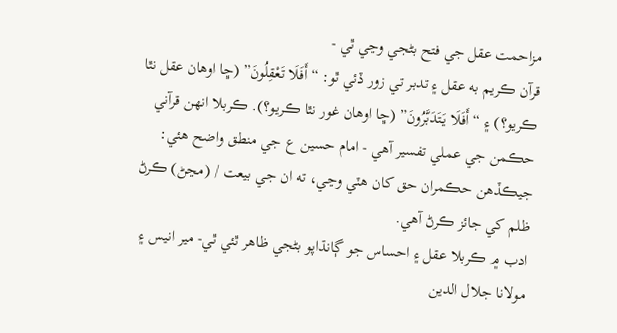مزاحمت عقل جي فتح بڻجي وڃي ٿي -
قرآن ڪريم به عقل ۽ تدبر تي زور ڏئي ٿو: “أَفَلَا تَعْقِلُونَ” (ڇا اوهان عقل نٿا ڪريو؟) ۽ “أَفَلَا يَتَدَبَّرُونَ” (ڇا اوهان غور نٿا ڪريو؟). ڪربلا انهن قرآني حڪمن جي عملي تفسير آهي - امام حسین ع جي منطق واضح هئي: جيڪڏهن حڪمران حق کان هٽي وڃي، ته ان جي بيعت / (مڃڻ) ڪرڻ ظلم کي جائز ڪرڻ آهي.
ادب ۾ ڪربلا عقل ۽ احساس جو ڳانڌاپو بڻجي ظاهر ٿئي ٿي- مير انيس ۽ مولانا جلال الدین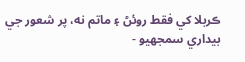ڪربلا کي فقط روئڻ ۽ ماتم نه، پر شعور جي بيداري سمجهيو -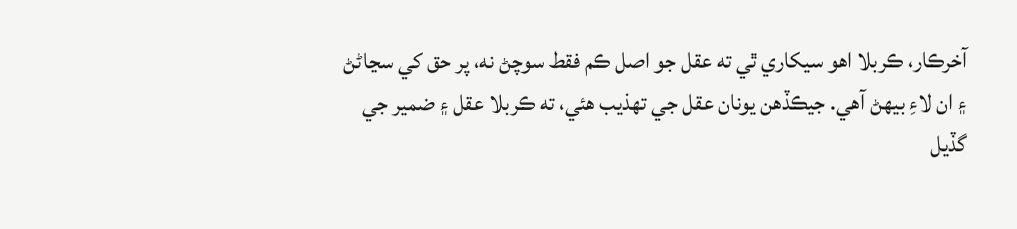آخرڪار، ڪربلا اهو سيکاري ٿي ته عقل جو اصل ڪم فقط سوچڻ نه، پر حق کي سڃاڻڻ ۽ ان لاءِ بيهڻ آهي. جيڪڏهن يونان عقل جي تهذيب هئي، ته ڪربلا عقل ۽ ضمير جي گڏيل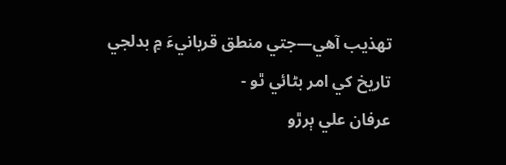تهذيب آهي—جتي منطق قربانيءَ ۾ بدلجي تاريخ کي امر بڻائي ٿو -
عرفان علي ٻرڙو